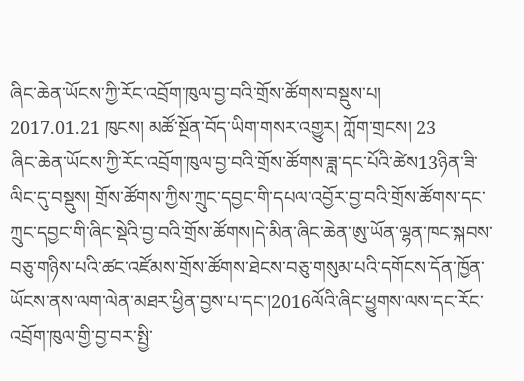ཞིང་ཆེན་ཡོངས་ཀྱི་རོང་འབྲོག་ཁུལ་བྱ་བའི་གྲོས་ཚོགས་བསྡུས་པ།
2017.01.21 ཁུངས། མཚོ་སྔོན་བོད་ཡིག་གསར་འགྱུར། ཀློག་གྲངས། 23
ཞིང་ཆེན་ཡོངས་ཀྱི་རོང་འབྲོག་ཁུལ་བྱ་བའི་གྲོས་ཚོགས་ཟླ་དང་པོའི་ཚེས13ཉིན་ཟི་ལིང་དུ་བསྡུས། གྲོས་ཚོགས་ཀྱིས་ཀྲུང་དབྱང་གི་དཔལ་འབྱོར་བྱ་བའི་གྲོས་ཚོགས་དང་ཀྲུང་དབྱང་གི་ཞིང་སྡེའི་བྱ་བའི་གྲོས་ཚོགས།དེ་མིན་ཞིང་ཆེན་ཨུ་ཡོན་ལྷན་ཁང་སྐབས་བཅུ་གཉིས་པའི་ཚང་འཛོམས་གྲོས་ཚོགས་ཐེངས་བཅུ་གསུམ་པའི་དགོངས་དོན་ཁྱོན་ཡོངས་ནས་ལག་ལེན་མཐར་ཕྱིན་བྱས་པ་དང་།2016ལོའི་ཞིང་ཕྱུགས་ལས་དང་རོང་འབྲོག་ཁུལ་གྱི་བྱ་བར་སྤྱི་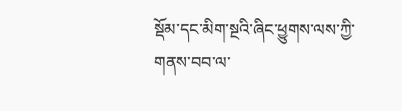སྡོམ་དང་མིག་སྔའི་ཞིང་ཕྱུགས་ལས་ཀྱི་གནས་བབ་ལ་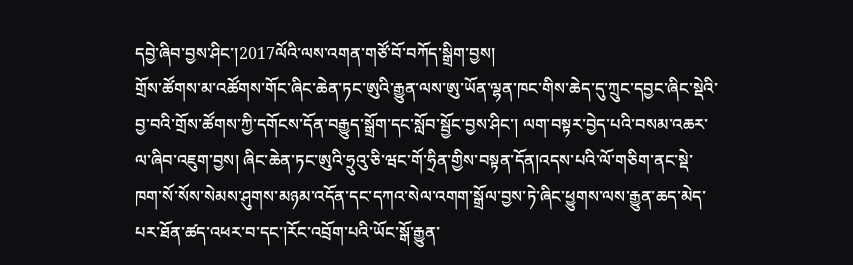དབྱེ་ཞིབ་བྱས་ཤིང་།2017ལོའི་ལས་འགན་གཙོ་བོ་བཀོད་སྒྲིག་བྱས།
གྲོས་ཚོགས་མ་འཚོགས་གོང་ཞིང་ཆེན་ཏང་ཨུའི་རྒྱུན་ལས་ཨུ་ཡོན་ལྷན་ཁང་གིས་ཆེད་དུ་ཀྲུང་དབྱང་ཞིང་སྡེའི་བྱ་བའི་གྲོས་ཚོགས་ཀྱི་དགོངས་དོན་བརྒྱུད་སྒྲོག་དང་སློབ་སྦྱོང་བྱས་ཤིང་། ལག་བསྟར་བྱེད་པའི་བསམ་འཆར་ལ་ཞིབ་འཇུག་བྱས། ཞིང་ཆེན་ཏང་ཨུའི་ཧྲུའུ་ཅི་ཝང་གོ་ཧྲིན་གྱིས་བསྟན་དོན།འདས་པའི་ལོ་གཅིག་ནང་སྡེ་ཁག་སོ་སོས་སེམས་ཤུགས་མཉམ་འདོན་དང་དཀའ་སེལ་འགག་སྒྲོལ་བྱས་ཏེ་ཞིང་ཕྱུགས་ལས་རྒྱུན་ཆད་མེད་པར་ཐོན་ཚད་འཕར་བ་དང་།རོང་འབྲོག་པའི་ཡོང་སྒོ་རྒྱུན་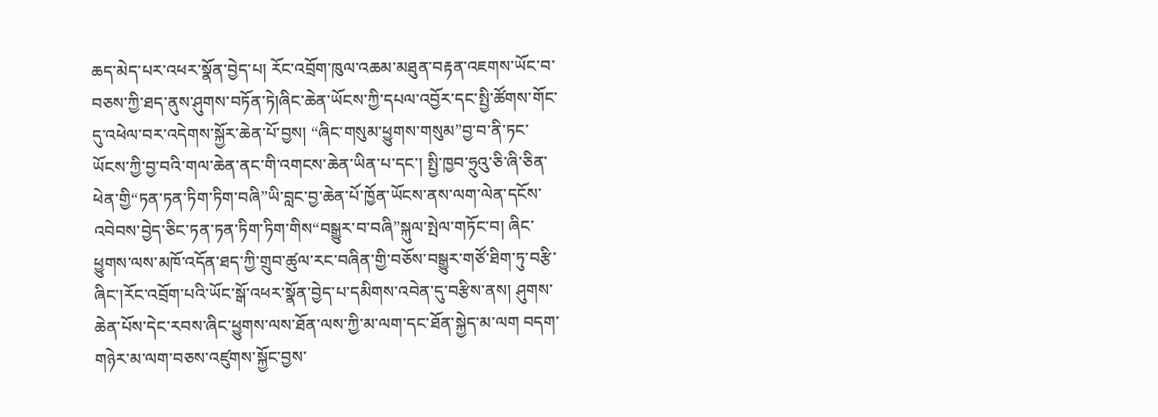ཆད་མེད་པར་འཕར་སྣོན་བྱེད་པ། རོང་འབྲོག་ཁུལ་འཆམ་མཐུན་བརྟན་འཇགས་ཡོང་བ་བཅས་ཀྱི་ཐད་ནུས་ཤུགས་བཏོན་ཏེ།ཞིང་ཆེན་ཡོངས་ཀྱི་དཔལ་འབྱོར་དང་སྤྱི་ཚོགས་གོང་དུ་འཕེལ་བར་འདེགས་སྐྱོར་ཆེན་པོ་བྱས། “ཞིང་གསུམ་ཕྱུགས་གསུམ”བྱ་བ་ནི་ཏང་ཡོངས་ཀྱི་བྱ་བའི་གལ་ཆེན་ནང་གི་འགངས་ཆེན་ཡིན་པ་དང་། སྤྱི་ཁྱབ་ཧྲུའུ་ཅི་ཞི་ཅིན་ཕེན་གྱི“ཏན་ཏན་ཏིག་ཏིག་བཞི”ཡི་བླང་བྱ་ཆེན་པོ་ཁྱོན་ཡོངས་ནས་ལག་ལེན་དངོས་འབེབས་བྱེད་ཅིང་ཏན་ཏན་ཏིག་ཏིག་གིས“བསྒྱུར་བ་བཞི”སྐུལ་སྤེལ་གཏོང་བ། ཞིང་ཕྱུགས་ལས་མཁོ་འདོན་ཐད་ཀྱི་གྲུབ་ཚུལ་རང་བཞིན་གྱི་བཅོས་བསྒྱུར་གཙོ་ཐིག་ཏུ་བརྩི་ཞིང་།རོང་འབྲོག་པའི་ཡོང་སྒོ་འཕར་སྣོན་བྱེད་པ་དམིགས་འབེན་དུ་བརྩིས་ནས། ཤུགས་ཆེན་པོས་དེང་རབས་ཞིང་ཕྱུགས་ལས་ཐོན་ལས་ཀྱི་མ་ལག་དང་ཐོན་སྐྱེད་མ་ལག བདག་གཉེར་མ་ལག་བཅས་འཛུགས་སྐྱོང་བྱས་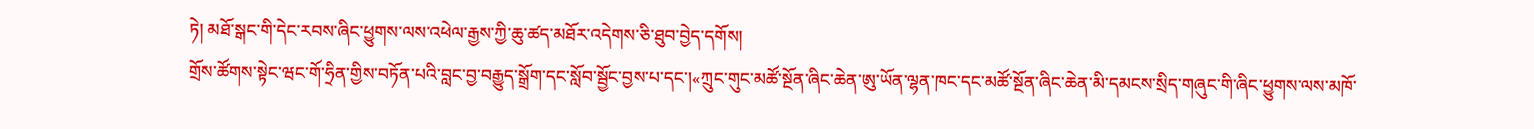ཏེ། མཐོ་སྒང་གི་དེང་རབས་ཞིང་ཕྱུགས་ལས་འཕེལ་རྒྱས་ཀྱི་ཆུ་ཚད་མཐོར་འདེགས་ཅི་ཐུབ་བྱེད་དགོས།
གྲོས་ཚོགས་སྟེང་ཝང་གོ་ཧྲིན་གྱིས་བཏོན་པའི་བླང་བྱ་བརྒྱུད་སྒྲོག་དང་སློབ་སྦྱོང་བྱས་པ་དང་།«ཀྲུང་གུང་མཚོ་སྔོན་ཞིང་ཆེན་ཨུ་ཡོན་ལྷན་ཁང་དང་མཚོ་སྔོན་ཞིང་ཆེན་མི་དམངས་སྲིད་གཞུང་གི་ཞིང་ཕྱུགས་ལས་མཁོ་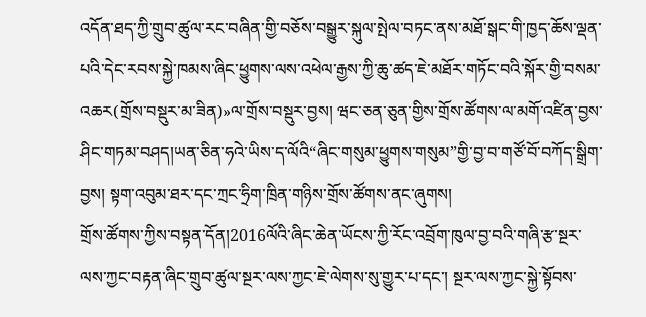འདོན་ཐད་ཀྱི་གྲུབ་ཚུལ་རང་བཞིན་གྱི་བཅོས་བསྒྱུར་སྐུལ་སྤེལ་བཏང་ནས་མཐོ་སྒང་གི་ཁྱད་ཆོས་ལྡན་པའི་དེང་རབས་སྐྱེ་ཁམས་ཞིང་ཕྱུགས་ལས་འཕེལ་རྒྱས་ཀྱི་ཆུ་ཚད་ཇེ་མཐོར་གཏོང་བའི་སྐོར་གྱི་བསམ་འཆར(གྲོས་བསྡུར་མ་ཟིན)»ལ་གྲོས་བསྡུར་བྱས། ཝང་ཅན་ཅུན་གྱིས་གྲོས་ཚོགས་ལ་མགོ་འཛིན་བྱས་ཤིང་གཏམ་བཤད།ཡན་ཅིན་ཧའེ་ཡིས་ད་ལོའི“ཞིང་གསུམ་ཕྱུགས་གསུམ”གྱི་བྱ་བ་གཙོ་བོ་བཀོད་སྒྲིག་བྱས། སྟག་འབུམ་ཐར་དང་ཀྲང་ཧྲིག་ཁྲིན་གཉིས་གྲོས་ཚོགས་ནང་ཞུགས།
གྲོས་ཚོགས་ཀྱིས་བསྟན་དོན།2016ལོའི་ཞིང་ཆེན་ཡོངས་ཀྱི་རོང་འབྲོག་ཁུལ་བྱ་བའི་གཞི་རྩ་སྔར་ལས་ཀྱང་བརྟན་ཞིང་གྲུབ་ཚུལ་སྔར་ལས་ཀྱང་ཇེ་ལེགས་སུ་གྱུར་པ་དང་། སྔར་ལས་ཀྱང་སྐྱེ་སྟོབས་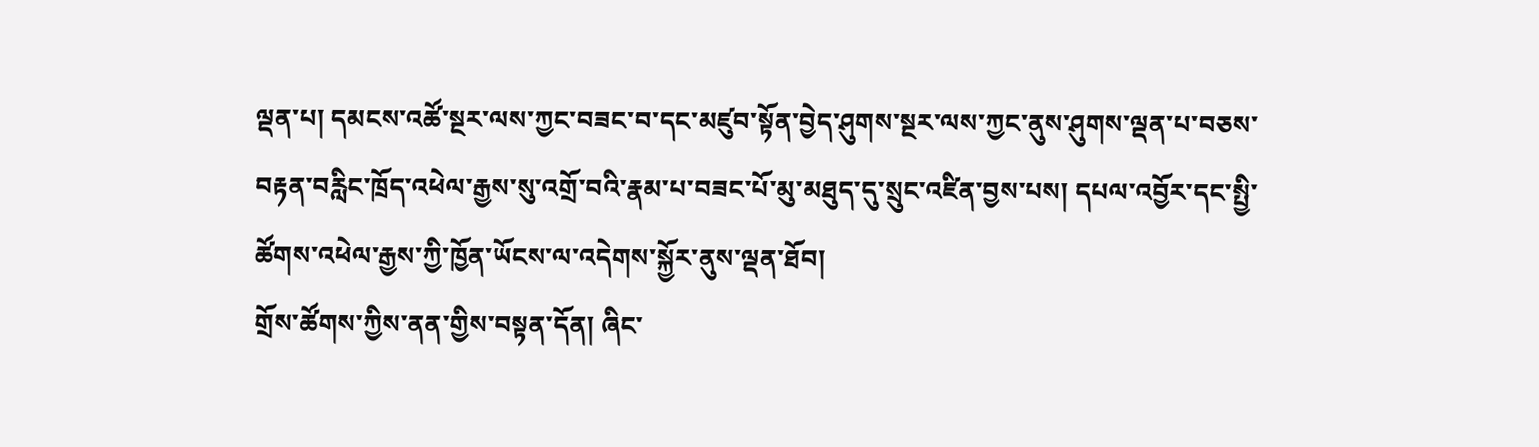ལྡན་པ། དམངས་འཚོ་སྔར་ལས་ཀྱང་བཟང་བ་དང་མཛུབ་སྟོན་བྱེད་ཤུགས་སྔར་ལས་ཀྱང་ནུས་ཤུགས་ལྡན་པ་བཅས་བརྟན་བརླིང་ཁྲོད་འཕེལ་རྒྱས་སུ་འགྲོ་བའི་རྣམ་པ་བཟང་པོ་མུ་མཐུད་དུ་སྲུང་འཛིན་བྱས་པས། དཔལ་འབྱོར་དང་སྤྱི་ཚོགས་འཕེལ་རྒྱས་ཀྱི་ཁྱོན་ཡོངས་ལ་འདེགས་སྐྱོར་ནུས་ལྡན་ཐོབ།
གྲོས་ཚོགས་ཀྱིས་ནན་གྱིས་བསྟན་དོན། ཞིང་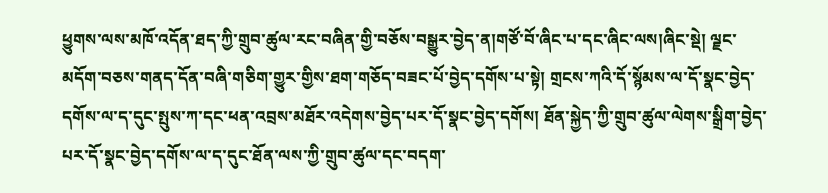ཕྱུགས་ལས་མཁོ་འདོན་ཐད་ཀྱི་གྲུབ་ཚུལ་རང་བཞིན་གྱི་བཅོས་བསྒྱུར་བྱེད་ན།གཙོ་བོ་ཞིང་པ་དང་ཞིང་ལས།ཞིང་སྡེ། ལྗང་མདོག་བཅས་གནད་དོན་བཞི་གཅིག་གྱུར་གྱིས་ཐག་གཅོད་བཟང་པོ་བྱེད་དགོས་པ་སྟེ། གྲངས་ཀའི་དོ་སྙོམས་ལ་དོ་སྣང་བྱེད་དགོས་ལ་ད་དུང་སྤུས་ཀ་དང་ཕན་འབྲས་མཐོར་འདེགས་བྱེད་པར་དོ་སྣང་བྱེད་དགོས། ཐོན་སྐྱེད་ཀྱི་གྲུབ་ཚུལ་ལེགས་སྒྲིག་བྱེད་པར་དོ་སྣང་བྱེད་དགོས་ལ་ད་དུང་ཐོན་ལས་ཀྱི་གྲུབ་ཚུལ་དང་བདག་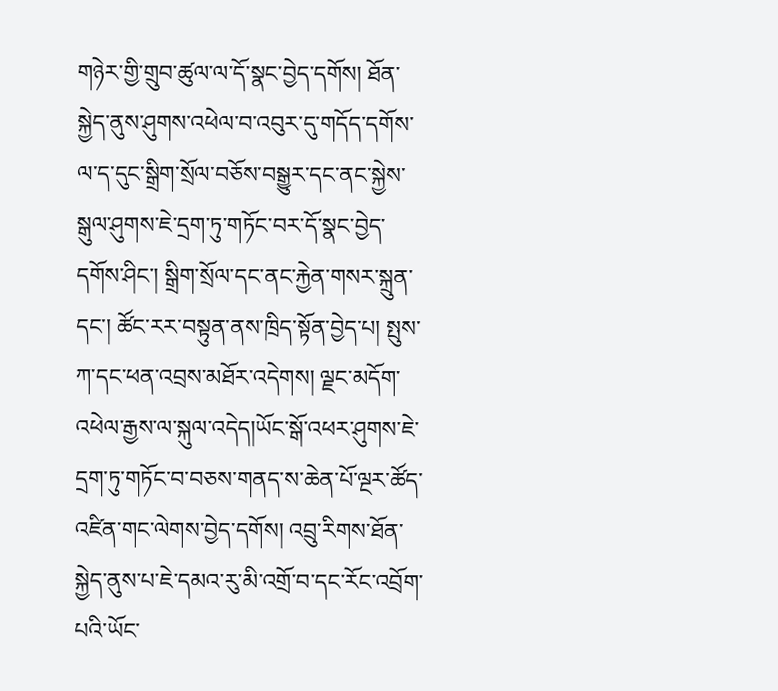གཉེར་གྱི་གྲུབ་ཚུལ་ལ་དོ་སྣང་བྱེད་དགོས། ཐོན་སྐྱེད་ནུས་ཤུགས་འཕེལ་བ་འབུར་དུ་གདོད་དགོས་ལ་ད་དུང་སྒྲིག་སྲོལ་བཅོས་བསྒྱུར་དང་ནང་སྐྱེས་སྒུལ་ཤུགས་ཇེ་དྲག་ཏུ་གཏོང་བར་དོ་སྣང་བྱེད་དགོས་ཤིང་། སྒྲིག་སྲོལ་དང་ནང་རྐྱེན་གསར་སྐྲུན་དང་། ཚོང་རར་བསྟུན་ནས་ཁྲིད་སྟོན་བྱེད་པ། སྤུས་ཀ་དང་ཕན་འབྲས་མཐོར་འདེགས། ལྗང་མདོག་འཕེལ་རྒྱས་ལ་སྐུལ་འདེད།ཡོང་སྒོ་འཕར་ཤུགས་ཇེ་དྲག་ཏུ་གཏོང་བ་བཅས་གནད་ས་ཆེན་པོ་ལྔར་ཚོད་འཛིན་གང་ལེགས་བྱེད་དགོས། འབྲུ་རིགས་ཐོན་སྐྱེད་ནུས་པ་ཇེ་དམའ་རུ་མི་འགྲོ་བ་དང་རོང་འབྲོག་པའི་ཡོང་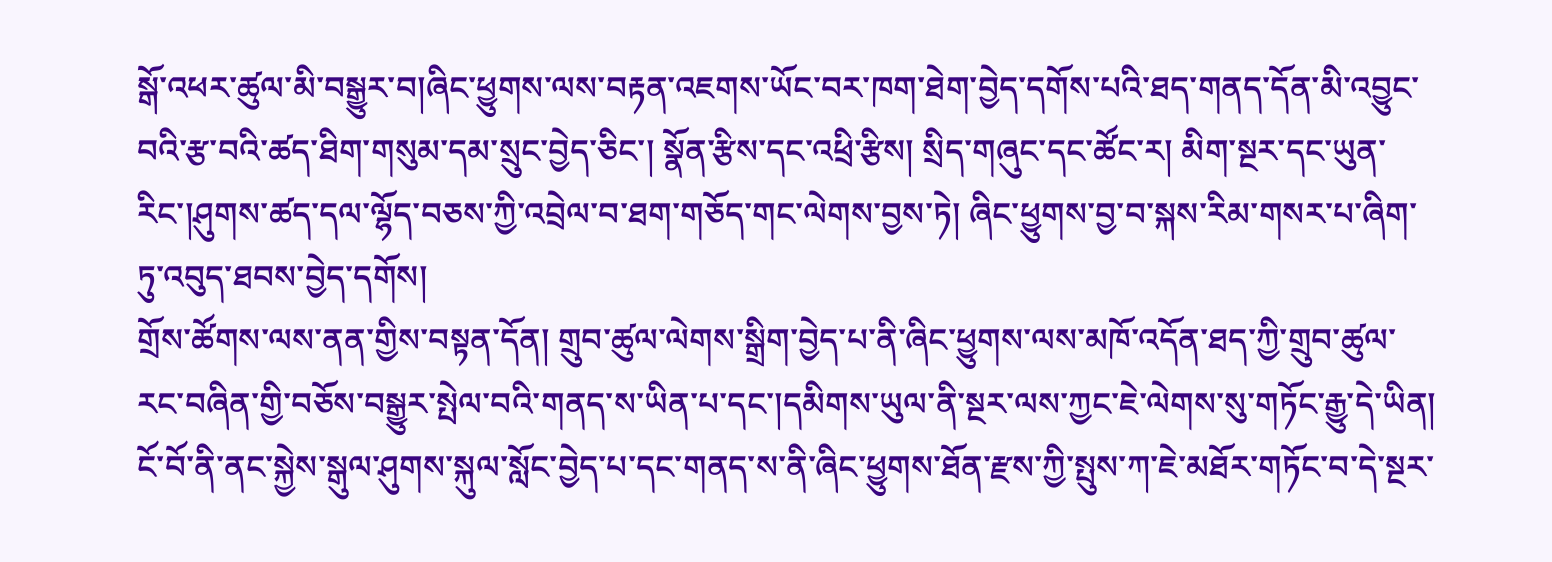སྒོ་འཕར་ཚུལ་མི་བསྒྱུར་བ།ཞིང་ཕྱུགས་ལས་བརྟན་འཇགས་ཡོང་བར་ཁག་ཐེག་བྱེད་དགོས་པའི་ཐད་གནད་དོན་མི་འབྱུང་བའི་རྩ་བའི་ཚད་ཐིག་གསུམ་དམ་སྲུང་བྱེད་ཅིང་། སྣོན་རྩིས་དང་འཕྲི་རྩིས། སྲིད་གཞུང་དང་ཚོང་ར། མིག་སྔར་དང་ཡུན་རིང་།ཤུགས་ཚད་དལ་ལྷོད་བཅས་ཀྱི་འབྲེལ་བ་ཐག་གཅོད་གང་ལེགས་བྱས་ཏེ། ཞིང་ཕྱུགས་བྱ་བ་སྐས་རིམ་གསར་པ་ཞིག་ཏུ་འབུད་ཐབས་བྱེད་དགོས།
གྲོས་ཚོགས་ལས་ནན་གྱིས་བསྟན་དོན། གྲུབ་ཚུལ་ལེགས་སྒྲིག་བྱེད་པ་ནི་ཞིང་ཕྱུགས་ལས་མཁོ་འདོན་ཐད་ཀྱི་གྲུབ་ཚུལ་རང་བཞིན་གྱི་བཅོས་བསྒྱུར་སྤེལ་བའི་གནད་ས་ཡིན་པ་དང་།དམིགས་ཡུལ་ནི་སྔར་ལས་ཀྱང་ཇེ་ལེགས་སུ་གཏོང་རྒྱུ་དེ་ཡིན། ངོ་བོ་ནི་ནང་སྐྱེས་སྒུལ་ཤུགས་སྐུལ་སློང་བྱེད་པ་དང་གནད་ས་ནི་ཞིང་ཕྱུགས་ཐོན་རྫས་ཀྱི་སྤུས་ཀ་ཇེ་མཐོར་གཏོང་བ་དེ་སྔར་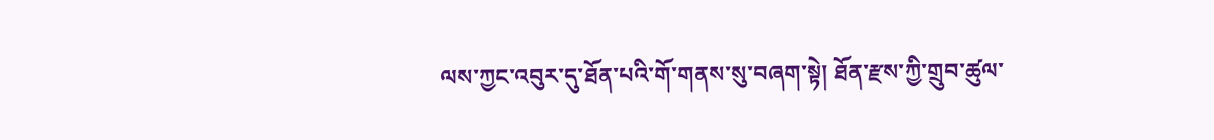ལས་ཀྱང་འབུར་དུ་ཐོན་པའི་གོ་གནས་སུ་བཞག་སྟེ། ཐོན་རྫས་ཀྱི་གྲུབ་ཚུལ་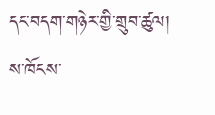དང་བདག་གཉེར་གྱི་གྲུབ་ཚུལ། ས་ཁོངས་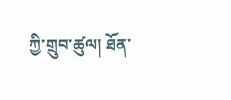ཀྱི་གྲུབ་ཚུལ། ཐོན་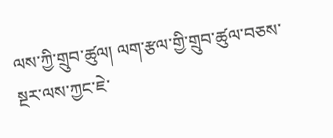ལས་ཀྱི་གྲུབ་ཚུལ། ལག་རྩལ་གྱི་གྲུབ་ཚུལ་བཅས་སྔར་ལས་ཀྱང་ཇེ་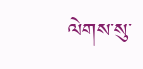ལེགས་སུ་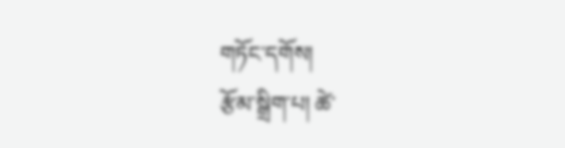གཏོང་དགོས།
རྩོམ་སྒྲིག་པ། ཚེ་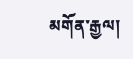མགོན་རྒྱལ།